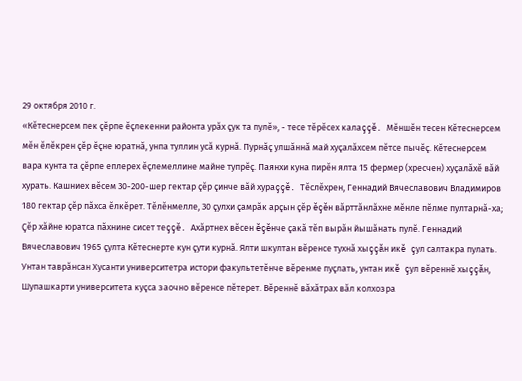29 октября 2010 г.
«Кĕтеснерсем пек çĕрпе ĕçлекенни районта урăх çук та пулĕ», - тесе тĕрĕсех калаççĕ. Мĕншĕн тесен Кĕтеснерсем мĕн ĕлĕкрен çĕр ĕçне юратнă, унпа туллин усă курнă. Пурнăç улшăннă май хуçалăхсем пĕтсе пычĕç. Кĕтеснерсем вара кунта та çĕрпе еплерех ĕçлемеллине майне тупрĕç. Паянхи куна пирĕн ялта 15 фермер (хресчен) хуçалăхĕ вăй хурать. Кашниех вĕсем 30-200-шер гектар çĕр çинче вăй хураççĕ. Тĕслĕхрен, Геннадий Вячеславович Владимиров 180 гектар çĕр пăхса ĕлкĕрет. Тĕлĕнмелле, 30 çулхи çамрăк арçын çĕр ĕçĕн вăрттăнлăхне мĕнле пĕлме пултарнă-ха; Çĕр хăйне юратса пăхнине сисет теççĕ. Ахăртнех вĕсен ĕçĕнче çакă тĕп вырăн йышăнать пулĕ. Геннадий Вячеславович 1965 çулта Кĕтеснерте кун çути курнă. Ялти шкултан вĕренсе тухнă хыççăн икĕ çул салтакра пулать. Унтан таврăнсан Хусанти университетра истори факультетĕнче вĕренме пуçлать, унтан икĕ çул вĕреннĕ хыççăн, Шупашкарти университета куçса заочно вĕренсе пĕтерет. Вĕреннĕ вăхăтрах вăл колхозра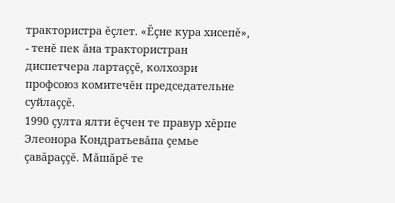трактористра ĕçлет. «Ĕçне кура хисепĕ», - тенĕ пек ăна трактористран диспетчера лартаççĕ, колхозри профсоюз комитечĕн председательне суйлаççĕ.
1990 çулта ялти ĕçчен те правур хĕрпе Элеонора Кондратьевăпа çемье çавăраççĕ. Мăшăрĕ те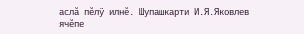аслă пĕлÿ илнĕ. Шупашкарти И.Я.Яковлев ячĕпе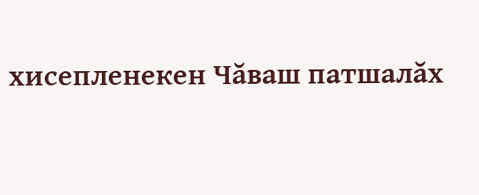хисепленекен Чăваш патшалăх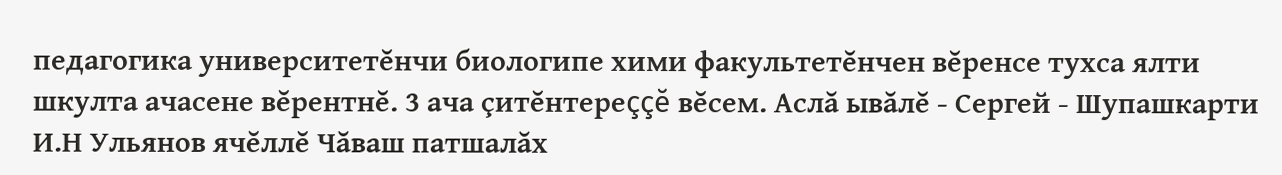педагогика университетĕнчи биологипе хими факультетĕнчен вĕренсе тухса ялти шкулта ачасене вĕрентнĕ. 3 ача çитĕнтереççĕ вĕсем. Аслă ывăлĕ - Сергей - Шупашкарти И.Н Ульянов ячĕллĕ Чăваш патшалăх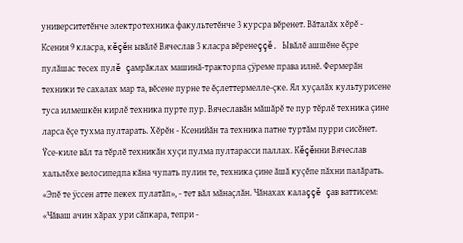университетĕнче электротехника факультетĕнче 3 курсра вĕренет. Вăталăх хĕрĕ - Ксения 9 класра, кĕçĕн ывăлĕ Вячеслав 3 класра вĕренеççĕ. Ывăлĕ ашшĕне ĕçре пулăшас тесех пулĕ çамрăклах машинă-тракторпа çÿреме права илнĕ. Фермерăн техники те сахалах мар та, вĕсене пурне те ĕçлеттермелле-çке. Ял хуçалăх культурисене туса илмешкĕн кирлĕ техника пурте пур. Вячеславăн мăшăрĕ те пур тĕрлĕ техника çине ларса ĕçе тухма пултарать. Хĕрĕн - Ксенийăн та техника патне туртăм пурри сисĕнет. Ÿсе-киле вăл та тĕрлĕ техникăн хуçи пулма пултарасси паллах. Кĕçĕнни Вячеслав хальлĕхе велосипедпа кăна чупать пулин те, техника çине ăшă куçĕпе пăхни палăрать. «Эпĕ те ÿссен атте пекех пулатăп», - тет вăл мăнаçлăн. Чăнахах калаççĕ çав ваттисем: «Чăваш ачин хăрах ури сăпкара, тепри -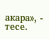акара», - тесе.